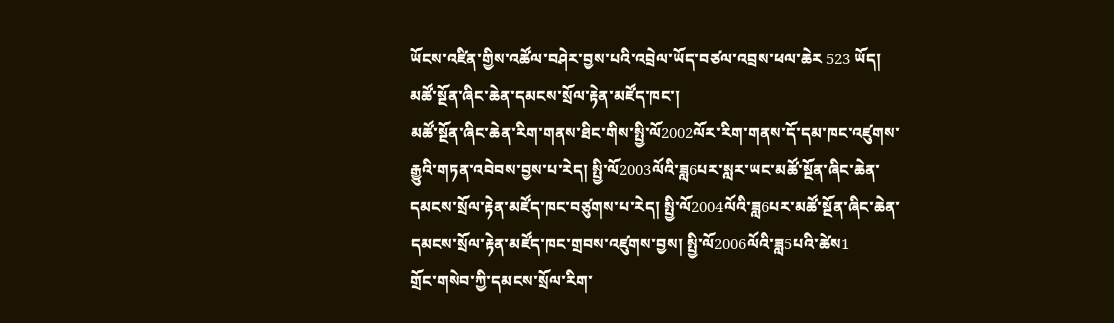ཡོངས་འཛིན་གྱིས་འཚོལ་བཤེར་བྱས་པའི་འབྲེལ་ཡོད་བཙལ་འབྲས་ཕལ་ཆེར 523 ཡོད།
མཚོ་སྔོན་ཞིང་ཆེན་དམངས་སྲོལ་རྟེན་མཛོད་ཁང་།
མཚོ་སྔོན་ཞིང་ཆེན་རིག་གནས་ཐིང་གིས་སྤྱི་ལོ2002ལོར་རིག་གནས་དོ་དམ་ཁང་འཛུགས་རྒྱུའི་གཏན་འབེབས་བྱས་པ་རེད། སྤྱི་ལོ2003ལོའི་ཟླ6པར་སླར་ཡང་མཚོ་སྔོན་ཞིང་ཆེན་དམངས་སྲོལ་རྟེན་མཛོད་ཁང་བཙུགས་པ་རེད། སྤྱི་ལོ2004ལོའི་ཟླ6པར་མཚོ་སྔོན་ཞིང་ཆེན་དམངས་སྲོལ་རྟེན་མཛོད་ཁང་གྲབས་འཛུགས་བྱས། སྤྱི་ལོ2006ལོའི་ཟླ5པའི་ཚེས1
གྲོང་གསེབ་ཀྱི་དམངས་སྲོལ་རིག་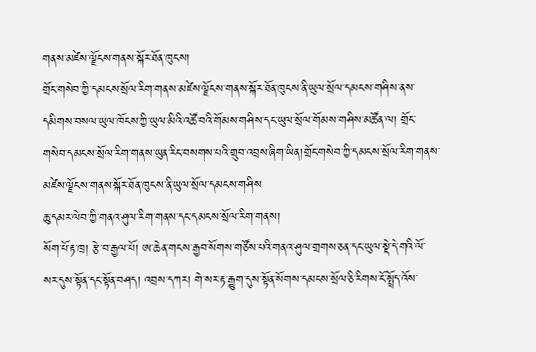གནས་མཛེས་ལྗོངས་གནས་སྐོར་ཐོན་ཁུངས།
གྲོང་གསེབ་ཀྱི་དམངས་སྲོལ་རིག་གནས་མཛེས་ལྗོངས་གནས་སྐོར་ཐོན་ཁུངས་ནི་ཡུལ་སྲོལ་དམངས་གཤིས་ནས་དམིགས་བསལ་ཡུལ་ཁོངས་ཀྱི་ཡུལ་མིའི་འཚོ་བའི་གོམས་གཤིས་དང་ཡུལ་སྲོལ་གོམས་གཤིས་མཚོན་ལ། གྲོང་གསེབ་དམངས་སྲོལ་རིག་གནས་ཡུན་རིང་བསགས་པའི་གྲུབ་འབྲས་ཞིག་ཡིན།གྲོང་གསེབ་ཀྱི་དམངས་སྲོལ་རིག་གནས་མཛེས་ལྗོངས་གནས་སྐོར་ཐོན་ཁུངས་ནི་ཡུལ་སྲོལ་དམངས་གཤིས
ཆུ་དམར་ལེབ་ཀྱི་གནའ་ཤུལ་རིག་གནས་དང་དམངས་སྲོལ་རིག་གནས།
སོག་པོ་རྟ་ཁྲ། རྩེ་བ་རྒྱལ་པོ། ཨ་ཆེན་གངས་རྒྱབ་སོགས་གཙོས་པའི་གནའ་ཤུལ་གྲགས་ཅན་དང་ཡུལ་སྡེ་དེ་གའི་ལོ་སར་དུས་སྟོན་དང་སྟོན་བཤད། འབྲས་དཀར། གེ་སར་རྟ་རྒྱུག་དུས་སྟོན་སོགས་དམངས་སྲོལ་ཅི་རིགས་ངོ་སྤྲོད་འོས་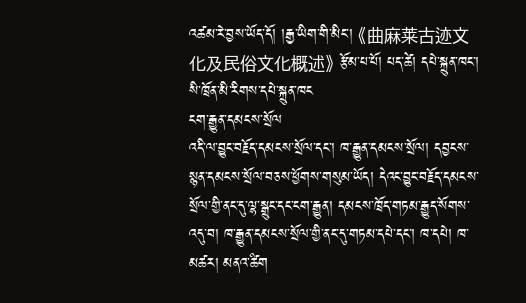འཚམ་རེ་བྱས་ཡོད་དོ། །རྒྱ་ཡིག་གི་མིང་། 《曲麻莱古迹文化及民俗文化概述》 རྩོམ་པ་པོ། པད་ཚེ། དཔེ་སྐྲུན་ཁང་། སི་ཁྲོན་མི་རིགས་དཔེ་སྐྲུན་ཁང
ངག་རྒྱུན་དམངས་སྲོལ
འདི་ལ་བྱུང་བརྗོད་དམངས་སྲོལ་དང་། ཁ་རྒྱུན་དམངས་སྲོལ། དབྱངས་སྙན་དམངས་སྲོལ་བཅས་ཕྱོགས་གསུམ་ཡོད། དེའང་བྱུང་བརྗོད་དམངས་སྲོལ་གྱི་ནང་དུ་ལྷ་སྒྲུང་དང་ངག་རྒྱུན། དམངས་ཁྲོད་གཏམ་རྒྱུད་སོགས་འདུ་བ། ཁ་རྒྱུན་དམངས་སྲོལ་གྱི་ནང་དུ་གཏམ་དཔེ་དང་། ཁ་དཔེ། ཁ་མཚར། མནའ་ཚིག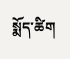སྨོད་ཚིག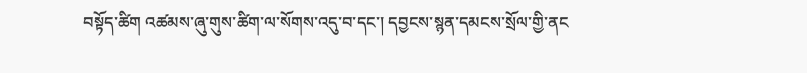བསྟོད་ཚིག འཚམས་ཞུ་གུས་ཚིག་ལ་སོགས་འདུ་བ་དང་། དབྱངས་སྙན་དམངས་སྲོལ་གྱི་ནང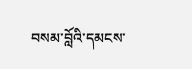བསམ་བློའི་དམངས་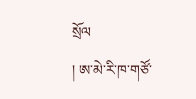སྲོལ
། ཨ་མེ་རི་ཁ་གཙོ་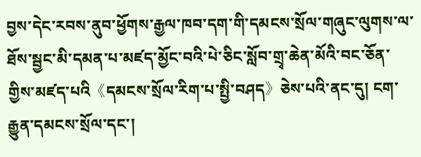བྱས་དེང་རབས་ནུབ་ཕྱོགས་རྒྱལ་ཁབ་དག་གི་དམངས་སྲོལ་གཞུང་ལུགས་ལ་ཐོས་སྦྱང་མི་དམན་པ་མཛད་མྱོང་བའི་པེ་ཅིང་སློབ་གྲྭ་ཆེན་མོའི་བང་ཅོན་གྱིས་མཛད་པའི《དམངས་སྲོལ་རིག་པ་སྤྱི་བཤད》ཅེས་པའི་ནང་དུ། ངག་རྒྱུན་དམངས་སྲོལ་དང་།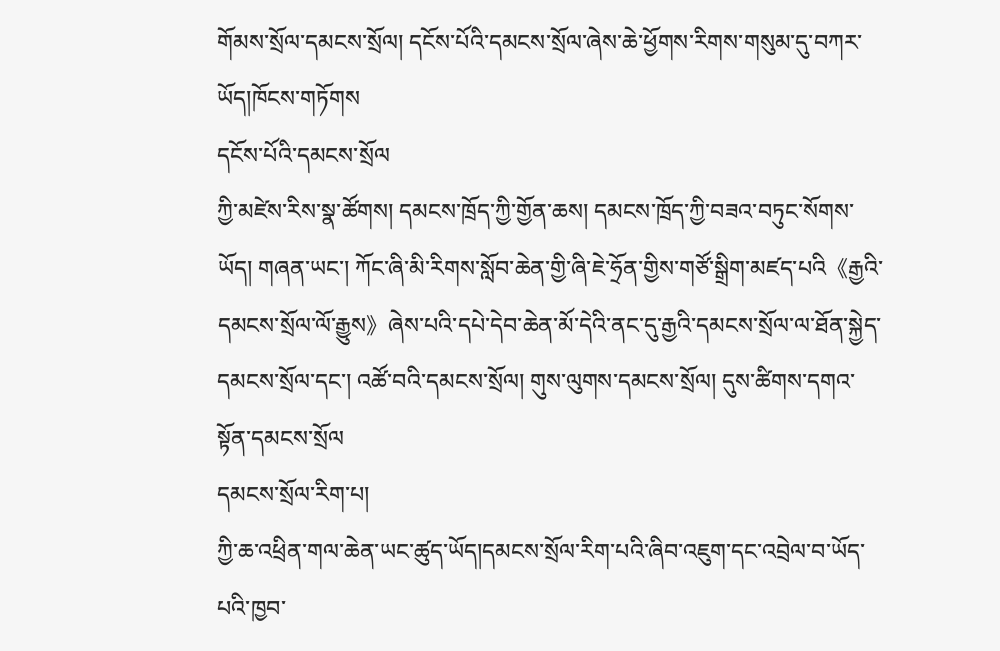གོམས་སྲོལ་དམངས་སྲོལ། དངོས་པོའི་དམངས་སྲོལ་ཞེས་ཆེ་ཕྱོགས་རིགས་གསུམ་དུ་བཀར་ཡོད།ཁོངས་གཏོགས
དངོས་པོའི་དམངས་སྲོལ
ཀྱི་མཛེས་རིས་སྣ་ཚོགས། དམངས་ཁྲོད་ཀྱི་གྱོན་ཆས། དམངས་ཁྲོད་ཀྱི་བཟའ་བཏུང་སོགས་ཡོད། གཞན་ཡང་། ཀོང་ཞི་མི་རིགས་སློབ་ཆེན་གྱི་ཞི་ཇེ་ཧྲོན་གྱིས་གཙོ་སྒྲིག་མཛད་པའི《རྒྱའི་དམངས་སྲོལ་ལོ་རྒྱུས》ཞེས་པའི་དཔེ་དེབ་ཆེན་མོ་དེའི་ནང་དུ་རྒྱའི་དམངས་སྲོལ་ལ་ཐོན་སྐྱེད་དམངས་སྲོལ་དང་། འཚོ་བའི་དམངས་སྲོལ། གུས་ལུགས་དམངས་སྲོལ། དུས་ཚིགས་དགའ་སྟོན་དམངས་སྲོལ
དམངས་སྲོལ་རིག་པ།
ཀྱི་ཆ་འཕྲིན་གལ་ཆེན་ཡང་ཚུད་ཡོད།དམངས་སྲོལ་རིག་པའི་ཞིབ་འཇུག་དང་འབྲེལ་བ་ཡོད་པའི་ཁྱབ་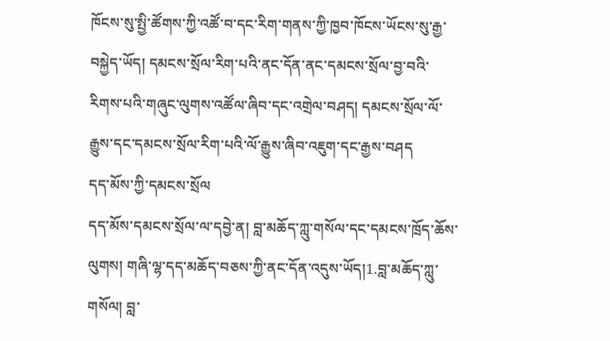ཁོངས་སུ་སྤྱི་ཚོགས་ཀྱི་འཚོ་བ་དང་རིག་གནས་ཀྱི་ཁྱབ་ཁོངས་ཡོངས་སུ་རྒྱ་བསྐྱེད་ཡོད། དམངས་སྲོལ་རིག་པའི་ནང་དོན་ནང་དམངས་སྲོལ་བྱ་བའི་རིགས་པའི་གཞུང་ལུགས་འཚོལ་ཞིབ་དང་འགྲེལ་བཤད། དམངས་སྲོལ་ལོ་རྒྱུས་དང་དམངས་སྲོལ་རིག་པའི་ལོ་རྒྱུས་ཞིབ་འཇུག་དང་རྒྱས་བཤད
དད་མོས་ཀྱི་དམངས་སྲོལ
དད་མོས་དམངས་སྲོལ་ལ་དབྱེ་ན། བླ་མཆོད་ཀླུ་གསོལ་དང་དམངས་ཁྲོད་ཆོས་ལུགས། གཞི་ལྷ་དད་མཆོད་བཅས་ཀྱི་ནང་དོན་འདུས་ཡོད།1.བླ་མཆོད་ཀླུ་གསོལ། བླ་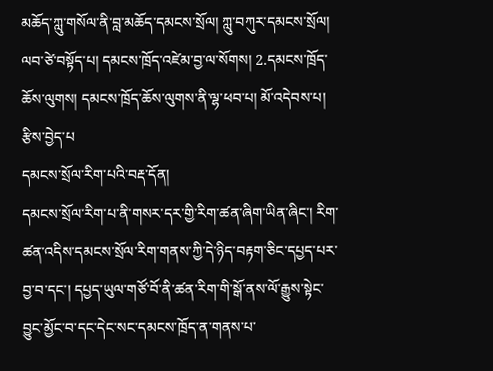མཆོད་ཀླུ་གསོལ་ནི་བླ་མཆོད་དམངས་སྲོལ། ཀླུ་བཀུར་དམངས་སྲོལ། ལབ་ཙེ་བསྟོད་པ། དམངས་ཁྲོད་འཛེམ་བྱ་ལ་སོགས། 2.དམངས་ཁྲོད་ཆོས་ལུགས། དམངས་ཁྲོད་ཆོས་ལུགས་ནི་ལྷ་ཕབ་པ། མོ་འདེབས་པ། རྩིས་བྱེད་པ
དམངས་སྲོལ་རིག་པའི་བརྡ་དོན།
དམངས་སྲོལ་རིག་པ་ནི་གསར་དར་གྱི་རིག་ཚན་ཞིག་ཡིན་ཞིང་། རིག་ཚན་འདིས་དམངས་སྲོལ་རིག་གནས་ཀྱི་དེ་ཉིད་བརྟག་ཅིང་དཔྱད་པར་བྱ་བ་དང་། དཔྱད་ཡུལ་གཙོ་བོ་ནི་ཚན་རིག་གི་སྒོ་ནས་ལོ་རྒྱུས་སྟེང་བྱུང་མྱོང་བ་དང་དེང་སང་དམངས་ཁྲོད་ན་གནས་པ་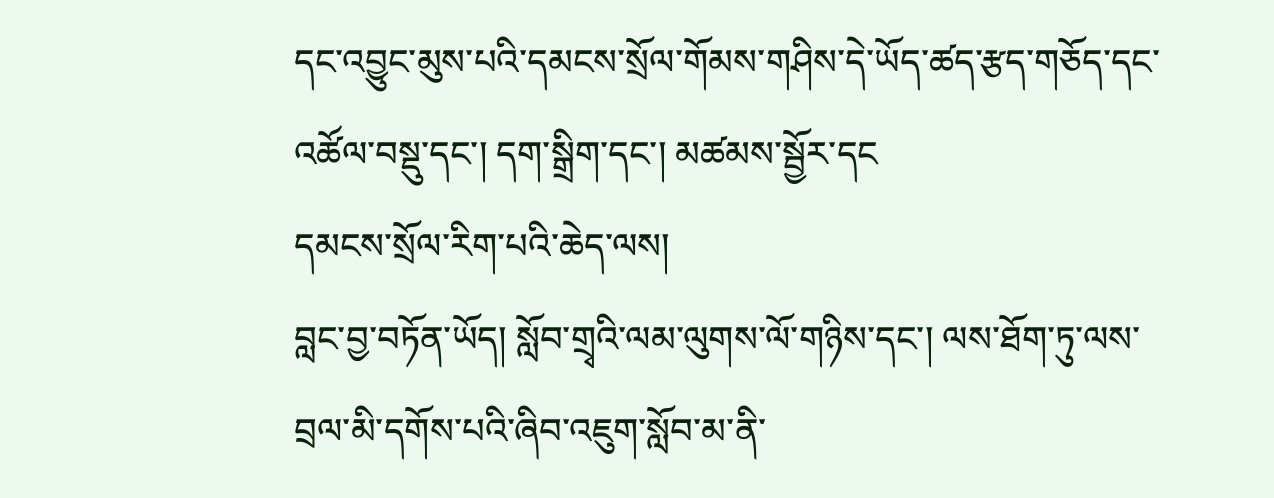དང་འབྱུང་མུས་པའི་དམངས་སྲོལ་གོམས་གཤིས་དེ་ཡོད་ཚད་རྩད་གཅོད་དང་འཚོལ་བསྡུ་དང་། དག་སྒྲིག་དང་། མཚམས་སྦྱོར་དང
དམངས་སྲོལ་རིག་པའི་ཆེད་ལས།
བླང་བྱ་བཏོན་ཡོད། སློབ་གྲྭའི་ལམ་ལུགས་ལོ་གཉིས་དང་། ལས་ཐོག་ཏུ་ལས་བྲལ་མི་དགོས་པའི་ཞིབ་འཇུག་སློབ་མ་ནི་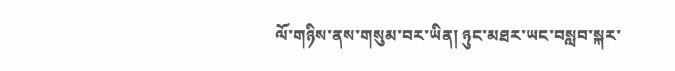ལོ་གཉིས་ནས་གསུམ་བར་ཡིན། ཉུང་མཐར་ཡང་བསླབ་སྐར་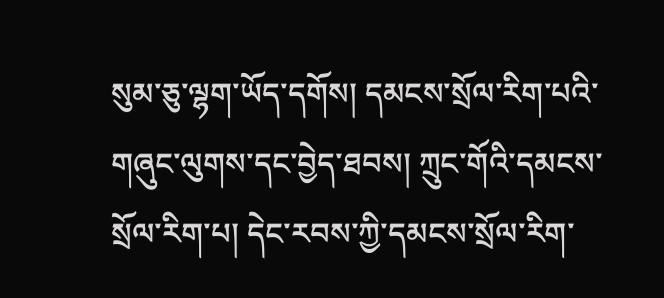སུམ་ཅུ་ལྷག་ཡོད་དགོས། དམངས་སྲོལ་རིག་པའི་གཞུང་ལུགས་དང་བྱེད་ཐབས། ཀྲུང་གོའི་དམངས་སྲོལ་རིག་པ། དེང་རབས་ཀྱི་དམངས་སྲོལ་རིག་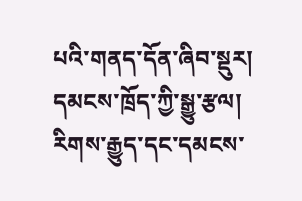པའི་གནད་དོན་ཞིབ་སྡུར། དམངས་ཁྲོད་ཀྱི་སྒྱུ་རྩལ། རིགས་རྒྱུད་དང་དམངས་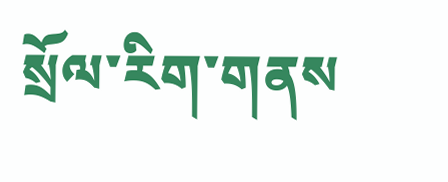སྲོལ་རིག་གནས